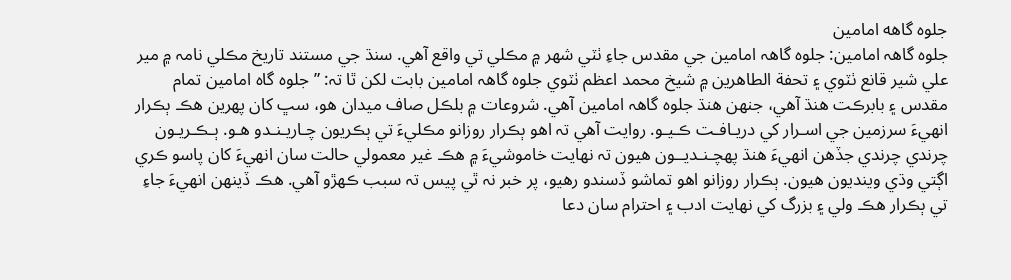جلوه گاهه امامين
جلوہ گاھہ امامين: جلوہ گاھہ امامين جي مقدس جاءِ ٺٽي شھر ۾ مڪلي تي واقع آهي. سنڌ جي مستند تاريخ مڪلي نامہ ۾ مير علي شير قانع ٺٽوي ۽ تحفة الطاهرين ۾ شيخ محمد اعظم ٺٽوي جلوہ گاھہ امامين بابت لکن ٿا تہ: ”جلوہ گاه امامين تمام مقدس ۽ بابرڪت هنڌ آهي، جنهن هنڌ جلوہ گاھہ امامين آهي. شروعات ۾ بلڪل صاف ميدان هو، سڀ کان پهرين هڪ ٻڪرار انهيءَ سرزمين جي اسـرار کي دريـافـت ڪـيـو. روايت آهي تہ اهو ٻڪرار روزانو مڪليءَ تي ٻڪريون چـاريـنـدو هـو. ٻـڪـريـون چرندي چرندي جڏهن انهيءَ هنڌ پهچـنـديــون هيون تہ نهايت خاموشيءَ ۾ هڪ غير معمولي حالت سان انهيءَ کان پاسو ڪري اڳتي وڌي وينديون هيون. ٻڪرار روزانو اهو تماشو ڏسندو رهيو، پر خبر نہ ٿي پيس تہ سبب ڪهڙو آهي. هڪ ڏينهن انهيءَ جاءِ تي ٻڪرار هڪ ولي ۽ بزرگ کي نهايت ادب ۽ احترام سان دعا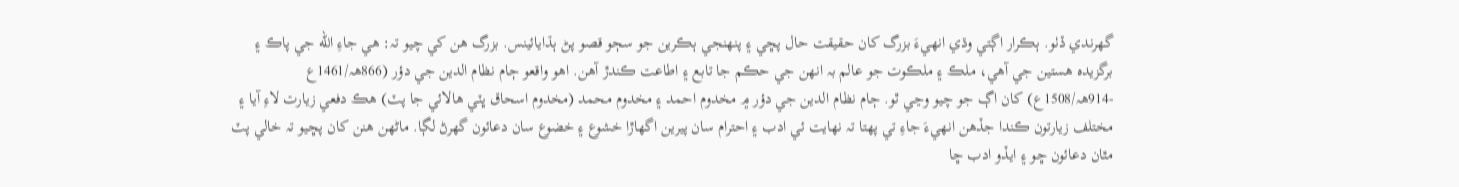گهرندي ڏٺو. ٻڪرار اڳتي وڌي انهيءَ بزرگ کان حقيقت حال پڇي ۽ پنھنجي ٻڪرين جو سڄو قصو پڻ ٻڌايائينس. بزرگ هن کي چيو تہ: هي جاءِ الله جي پاڪ ۽ برگزيده هستين جي آهي، ملڪ ۽ ملڪوت جو عالم بہ انهن جي حڪم جا تابع ۽ اطاعت ڪندڙ آهن. اهو واقعو ڄام نظام الدين جي دؤر (866ھہ/1461ع -914ھہ/1508ع) کان اڳ جو چيو وڃي ٿو. ڄام نظام الدين جي دؤر ۾ مخدوم احمد ۽ مخدوم محمد (مخدوم اسحاق ڀٽي هالائي جا پٽ) هڪ دفعي زيارت لاءِ آيا ۽ مختلف زيارتون ڪندا جڏهن انهيءَ جاءِ تي پهتا تہ نهايت ئي ادب ۽ احترام سان پيرين اگهاڙا خشوع ۽ خضوع سان دعائون گهرڻ لڳا. ماڻهن هنن کان پڇيو تہ خالي پٽ مٿان دعائون ڇو ۽ ايڏو ادب ڇا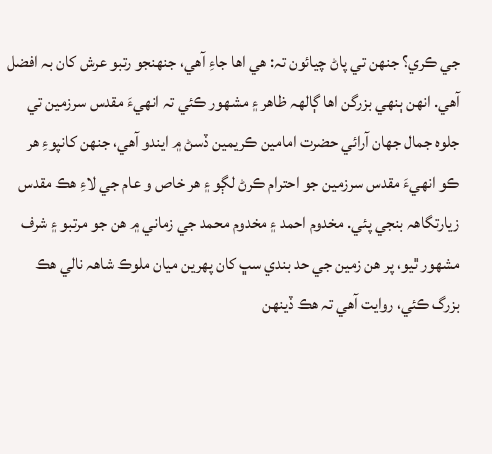جي ڪري؟ جنهن تي پاڻ چيائون تہ: هي اها جاءِ آهي، جنهنجو رتبو عرش کان بہ افضل آهي. انهن ٻنهي بزرگن اها ڳالھہ ظاهر ۽ مشھور ڪئي تہ انهيءَ مقدس سرزمين تي جلوہ جمال جھان آرائي حضرت امامين ڪريمين ڏسڻ ۾ ايندو آهي، جنهن کانپوءِ هر ڪو انهيءَ مقدس سرزمين جو احترام ڪرڻ لڳو ۽ هر خاص و عام جي لاءِ هڪ مقدس زيارتگاھہ بنجي پئي. مخدوم احمد ۽ مخدوم محمد جي زماني ۾ هن جو مرتبو ۽ شرف مشھور ٿيو، پر هن زمين جي حد بندي سڀ کان پهرين ميان ملوڪ شاھہ نالي هڪ بزرگ ڪئي، روايت آهي تہ هڪ ڏينهن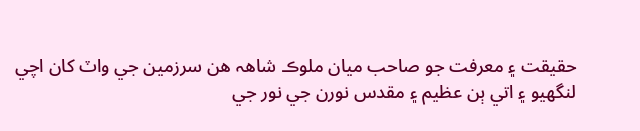حقيقت ۽ معرفت جو صاحب ميان ملوڪ شاھہ هن سرزمين جي واٽ کان اچي لنگهيو ۽ اتي ٻن عظيم ۽ مقدس نورن جي نور جي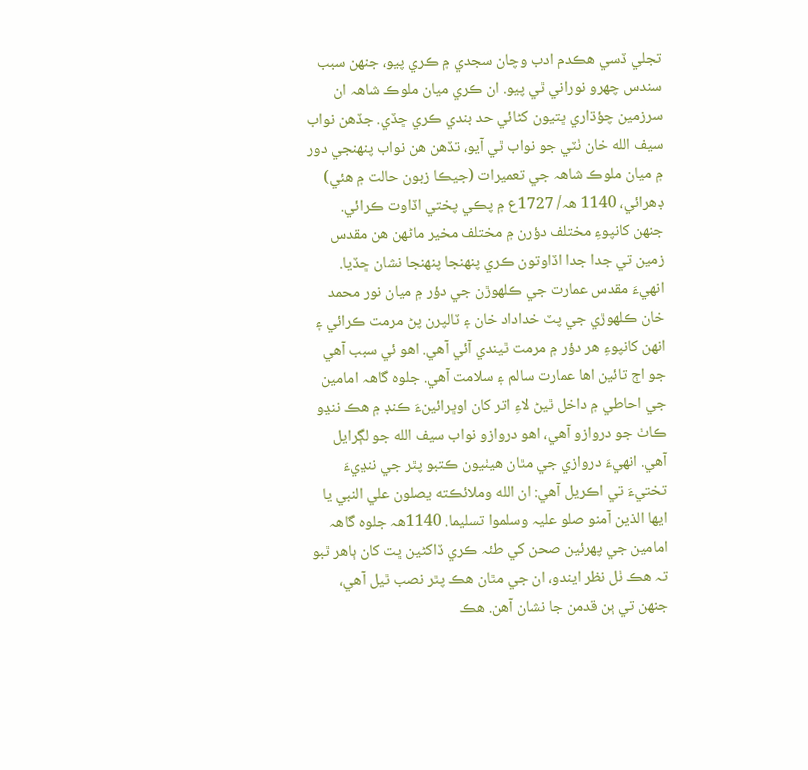تجلي ڏسي هڪدم ادب وچان سجدي ۾ ڪري پيو، جنهن سبب سندس چهرو نوراني ٿي پيو. ان ڪري ميان ملوڪ شاھہ ان سرزمين چؤڌاري ڀتيون کڻائي حد بندي ڪري ڇڏي. جڏهن نواب سيف الله خان ٺٽي جو نواب ٿي آيو، تڏهن هن نواب پنھنجي دور ۾ ميان ملوڪ شاھہ جي تعميرات (جيڪا زبون حالت ۾ هئي) ڊهرائي، 1140 ھہ/ 1727ع ۾ پڪي پختي اڏاوت ڪرائي. جنهن کانپوءِ مختلف دؤرن ۾ مختلف مخير ماڻهن هن مقدس زمين تي جدا جدا اڏاوتون ڪري پنهنجا پنهنجا نشان ڇڏيا. انهيءَ مقدس عمارت جي ڪلهوڙن جي دؤر ۾ ميان نور محمد خان ڪلهوڙي جي پٽ خداداد خان ۽ ٽالپرن پڻ مرمت ڪرائي ۽ انهن کانپوءِ هر دؤر ۾ مرمت ٿيندي آئي آهي. اهو ئي سبب آهي جو اڄ تائين اها عمارت سالم ۽ سلامت آهي. جلوہ گاھہ امامين جي احاطي ۾ داخل ٿيڻ لاءِ اتر کان اوڀرائينءَ ڪنڊ ۾ هڪ ننڍو ڪاٺ جو دروازو آهي، اهو دروازو نواب سيف الله جو لڳرايل آهي. انهيءَ دروازي جي مٿان هيٺيون ڪتبو پٿر جي ننڍيءَ تختيءَ تي اڪريل آهي: ان الله وملائڪته يصلون علي النبي يا ايها الذين آمنو صلو عليہ وسلموا تسليما. 1140ھہ جلوہ گاھہ امامين جي پهرئين صحن کي طئہ ڪري ڏاکڻين ڀت کان ٻاهر ٿبو تہ هڪ ٺل نظر ايندو، ان جي مٿان هڪ پٿر نصب ٿيل آهي، جنهن تي ٻن قدمن جا نشان آهن. هڪ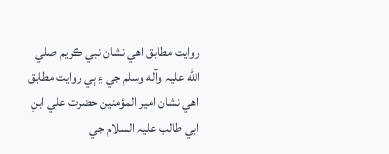روايت مطابق اهي نشان نبي ڪريم صلي الله عليہ وآله وسلم جي ۽ ٻي روايت مطابق اهي نشان امير المؤمنين حضرت علي ابنِ ابي طالب عليہ السلام جي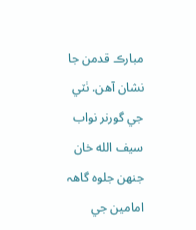مبارڪ قدمن جا نشان آهن. ٺٽي جي گورنر نواب سيف الله خان جنهن جلوہ گاھہ امامين جي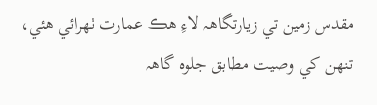مقدس زمين تي زيارتگاھہ لاءِ هڪ عمارت ٺهرائي هئي، تنهن کي وصيت مطابق جلوہ گاھہ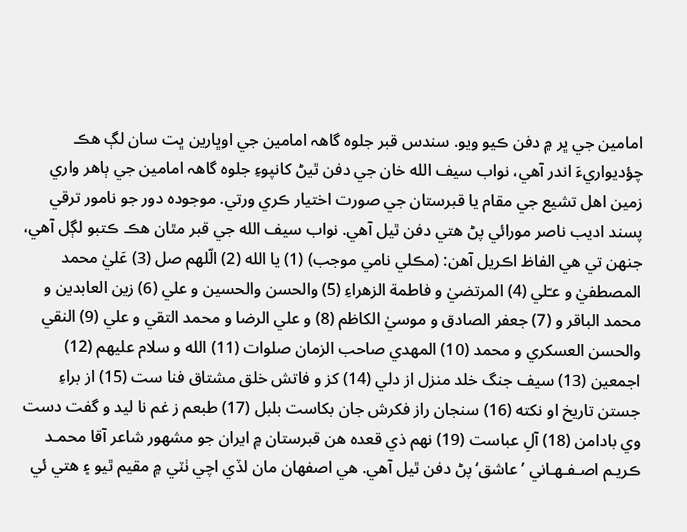امامين جي ڀر ۾ دفن ڪيو ويو. سندس قبر جلوہ گاھہ امامين جي اوڀارين ڀت سان لڳ هڪ چؤديواريءَ اندر آهي، نواب سيف الله خان جي دفن ٿيڻ کانپوءِ جلوہ گاھہ امامين جي ٻاهر واري زمين اهل تشيع جي مقام يا قبرستان جي صورت اختيار ڪري ورتي. موجودہ دور جو نامور ترقي پسند اديب ناصر مورائي پڻ هتي دفن ٿيل آهي. نواب سيف الله جي قبر مٿان هڪ ڪتبو لڳل آهي، جنهن تي هي الفاظ اڪريل آهن: (مڪلي نامي موجب) (1) يا الله (2) الّلهم صل (3) عَليٰ محمد المصطفيٰ و عـّلي (4) المرتضيٰ و فاطمة الزهراءِ (5) والحسن والحسين و علي (6) زين العابدين و محمد الباقر و (7) جعفر الصادق و موسيٰ الکاظم (8) و علي الرضا و محمد التقي و علي (9) النقي والحسن العسکري و محمد (10) المهدي صاحب الزمان صلوات (11) الله و سلام عليهم (12) اجمعين (13) سيف جنگ خلد منزل از دلي (14) کز و فاتش خلق مشتاق فنا ست (15) از براءِ جستن تاريخ او نکته (16) سنجان راز فکرش جان بکاست بلبل (17) طبعم ز غم نا ليد و گفت دست وي بادامن (18) آلِ عباست (19) نهم ذي قعدہ هن قبرستان ۾ ايران جو مشھور شاعر آقا محمـد ڪريـم اصـفـهـاني ’عاشق‘پڻ دفن ٿيل آهي. هي اصفهان مان لڏي اچي ٺٽي ۾ مقيم ٿيو ۽ هتي ئي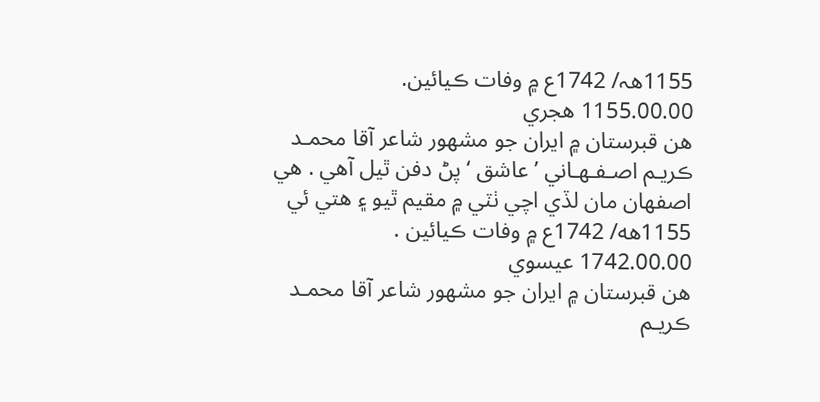1155ھہ/ 1742ع ۾ وفات ڪيائين.
1155.00.00 هجري
هن قبرستان ۾ ايران جو مشهور شاعر آقا محمـد ڪريـم اصـفـهـاني ’ عاشق ‘ پڻ دفن ٿيل آهي . هي اصفهان مان لڏي اچي ٺٽي ۾ مقيم ٿيو ۽ هتي ئي 1155هه/ 1742ع ۾ وفات ڪيائين .
1742.00.00 عيسوي
هن قبرستان ۾ ايران جو مشهور شاعر آقا محمـد ڪريـم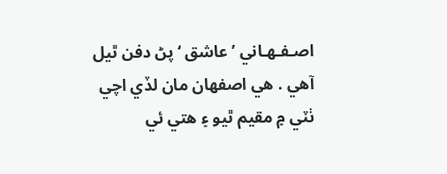اصـفـهـاني ’ عاشق ‘ پڻ دفن ٿيل آهي . هي اصفهان مان لڏي اچي ٺٽي ۾ مقيم ٿيو ۽ هتي ئي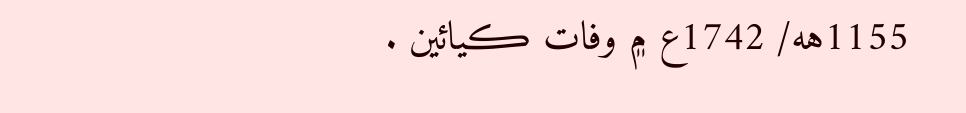1155هه/ 1742ع ۾ وفات ڪيائين .